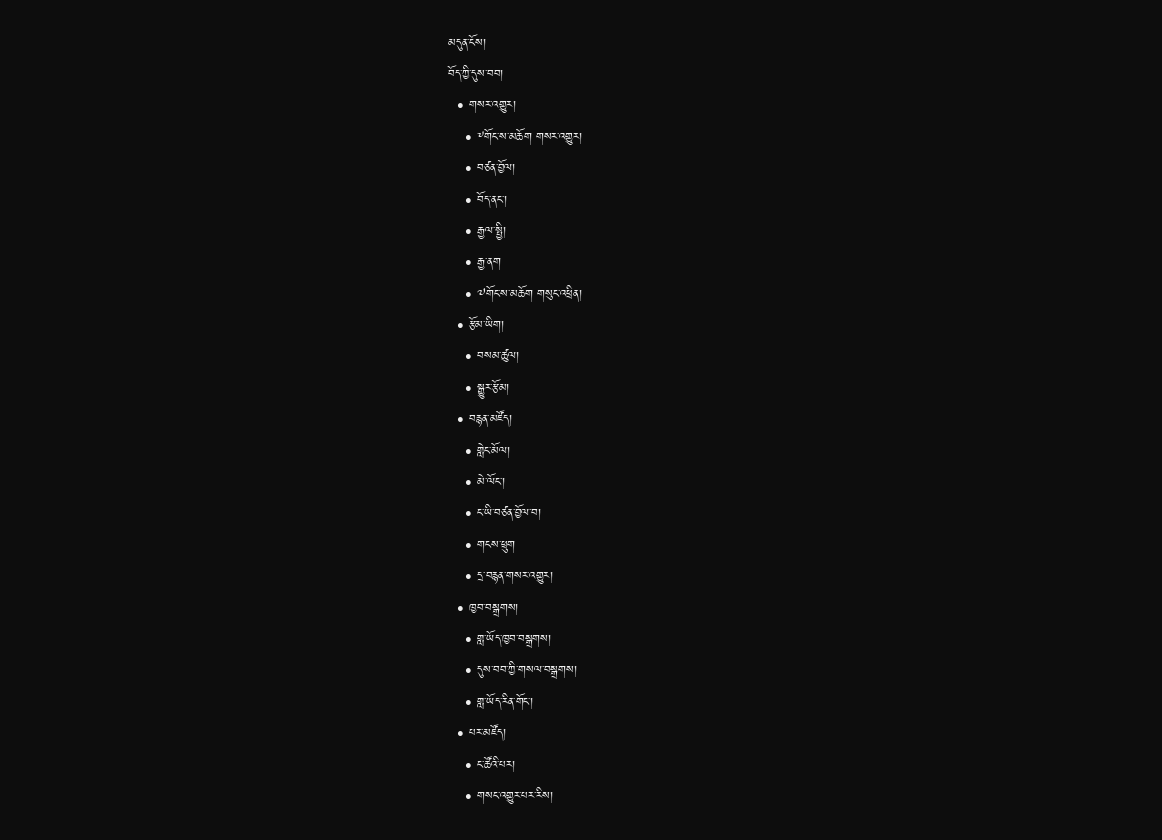མདུན་ངོས།
བོད་ཀྱི་དུས་བབ།
  • གསར་འགྱུར།
    • ༸གོང་ས་མཆོག གསར་འགྱུར།
    • བཙན་བྱོལ།
    • བོད་ནང་།
    • རྒྱལ་སྤྱི།
    • རྒྱ་ནག
    • ༧གོང་ས་མཆོག གསུང་འཕྲིན།
  • རྩོམ་ཡིག།
    • བསམ་ཚུལ།
    • སྒྱུར་རྩོམ།
  • བརྙན་མཛོད།
    • གླེང་མོལ།
    • མེ་ལོང་།
    • ང་ཡི་བཙན་བྱོལ་བ།
    • གངས་ཕྲུག
    • དྲ་བརྙན་གསར་འགྱུར།
  • ཁྱབ་བསྒྲགས།
    • གླ་ཡོད་ཁྱབ་བསྒྲགས།
    • དུས་བབ་ཀྱི་གསལ་བསྒྲགས།
    • གླ་ཡོད་རིན་གོང་།
  • པར་མཛོད།
    • ང་ཚོའི་པར།
    • གསང་འགྱུར་པར་རིས།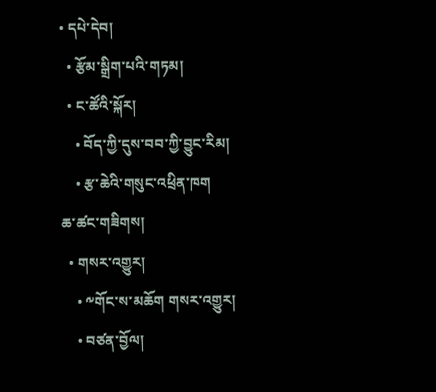• དཔེ་དེབ།
  • རྩོམ་སྒྲིག་པའི་གཏམ།
  • ང་ཚོའི་སྐོར།
    • བོད་ཀྱི་དུས་བབ་ཀྱི་བྱུང་རིམ།
    • རྩ་ཆེའི་གསུང་འཕྲིན་ཁག
ཆ་ཚང་གཟིགས།
  • གསར་འགྱུར།
    • ༸གོང་ས་མཆོག གསར་འགྱུར།
    • བཙན་བྱོལ།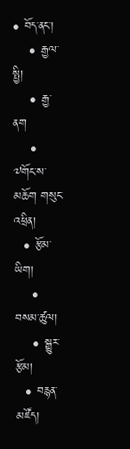• བོད་ནང་།
    • རྒྱལ་སྤྱི།
    • རྒྱ་ནག
    • ༧གོང་ས་མཆོག གསུང་འཕྲིན།
  • རྩོམ་ཡིག།
    • བསམ་ཚུལ།
    • སྒྱུར་རྩོམ།
  • བརྙན་མཛོད།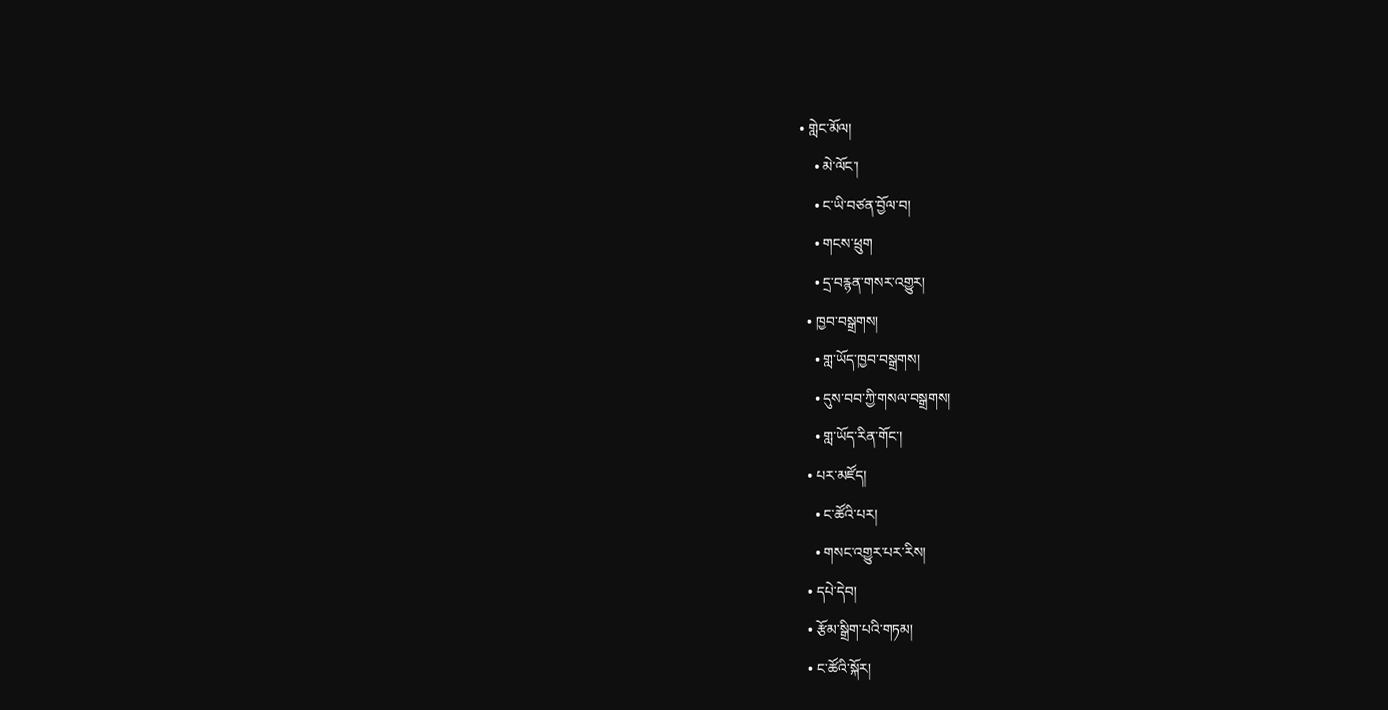• གླེང་མོལ།
    • མེ་ལོང་།
    • ང་ཡི་བཙན་བྱོལ་བ།
    • གངས་ཕྲུག
    • དྲ་བརྙན་གསར་འགྱུར།
  • ཁྱབ་བསྒྲགས།
    • གླ་ཡོད་ཁྱབ་བསྒྲགས།
    • དུས་བབ་ཀྱི་གསལ་བསྒྲགས།
    • གླ་ཡོད་རིན་གོང་།
  • པར་མཛོད།
    • ང་ཚོའི་པར།
    • གསང་འགྱུར་པར་རིས།
  • དཔེ་དེབ།
  • རྩོམ་སྒྲིག་པའི་གཏམ།
  • ང་ཚོའི་སྐོར།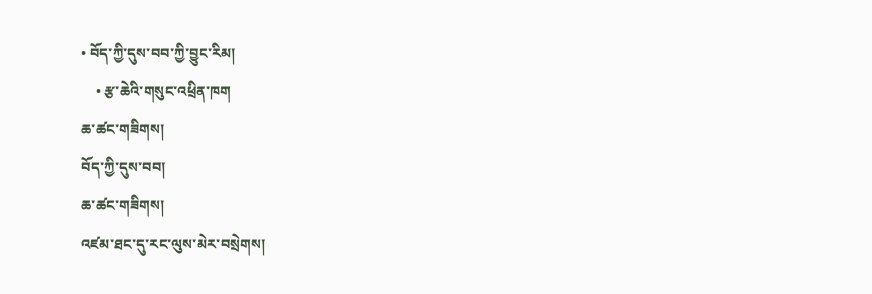• བོད་ཀྱི་དུས་བབ་ཀྱི་བྱུང་རིམ།
    • རྩ་ཆེའི་གསུང་འཕྲིན་ཁག
ཆ་ཚང་གཟིགས།
བོད་ཀྱི་དུས་བབ།
ཆ་ཚང་གཟིགས།
འཛམ་ཐང་དུ་རང་ལུས་མེར་བསྲེགས།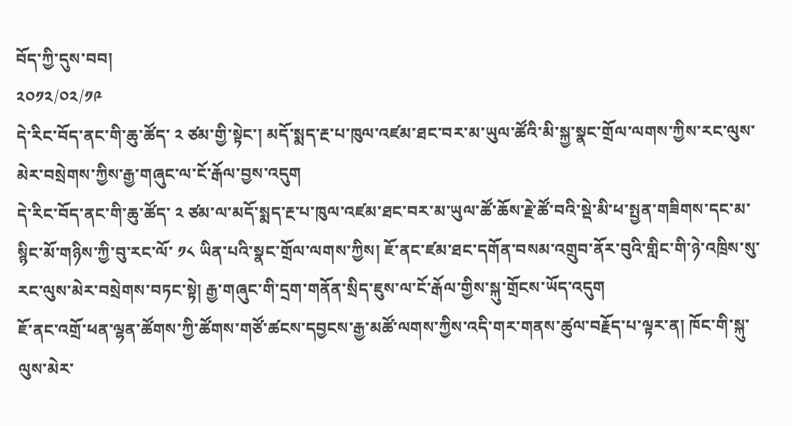བོད་ཀྱི་དུས་བབ།
༢༠༡༢/༠༢/༡༩
དེ་རིང་བོད་ནང་གི་ཆུ་ཚོད་ ༢ ཙམ་གྱི་སྟེང་། མདོ་སྨད་རྔ་པ་ཁུལ་འཛམ་ཐང་བར་མ་ཡུལ་ཚོའི་མི་སྐྱ་སྣང་གྲོལ་ལགས་ཀྱིས་རང་ལུས་མེར་བསྲེགས་ཀྱིས་རྒྱ་གཞུང་ལ་ངོ་རྒོལ་བྱས་འདུག
དེ་རིང་བོད་ནང་གི་ཆུ་ཚོད་ ༢ ཙམ་ལ་མདོ་སྨད་རྔ་པ་ཁུལ་འཛམ་ཐང་བར་མ་ཡུལ་ཚོ་ཆོས་རྗེ་ཚོ་བའི་སྡེ་མི་ཕ་སྤྱན་གཟིགས་དང་མ་སྙིང་མོ་གཉིས་ཀྱི་བུ་རང་ལོ་ ༡༨ ཡིན་པའི་སྣང་གྲོལ་ལགས་ཀྱིས། ཇོ་ནང་ཛམ་ཐང་དགོན་བསམ་འགྲུབ་ནོར་བུའི་གླིང་གི་ཉེ་འཁྲིས་སུ་རང་ལུས་མེར་བསྲེགས་བཏང་སྟེ། རྒྱ་གཞུང་གི་དྲག་གནོན་སྲིད་ཇུས་ལ་ངོ་རྒོལ་གྱིས་སྐུ་གྲོངས་ཡོད་འདུག
ཇོ་ནང་འགྲོ་ཕན་ལྷན་ཚོགས་ཀྱི་ཚོགས་གཙོ་ཚངས་དབྱངས་རྒྱ་མཚོ་ལགས་ཀྱིས་འདི་གར་གནས་ཚུལ་བརྗོད་པ་ལྟར་ན། ཁོང་གི་སྐུ་ལུས་མེར་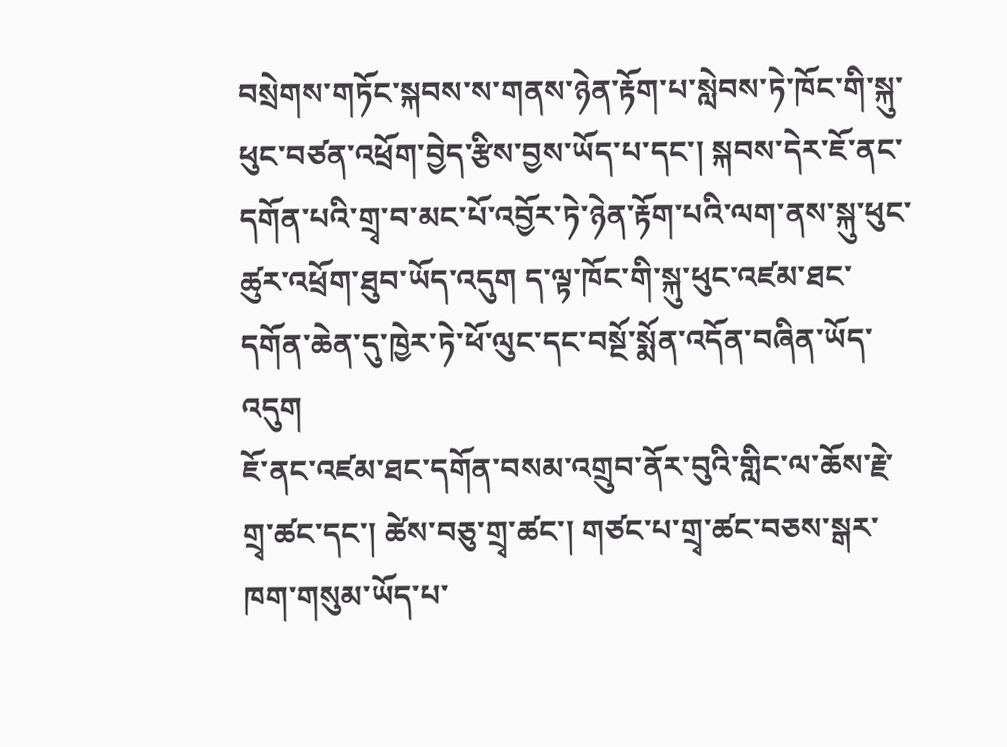བསྲེགས་གཏོང་སྐབས་ས་གནས་ཉེན་རྟོག་པ་སླེབས་ཏེ་ཁོང་གི་སྐུ་ཕུང་བཙན་འཕྲོག་བྱེད་རྩིས་བྱས་ཡོད་པ་དང་། སྐབས་དེར་ཇོ་ནང་དགོན་པའི་གྲྭ་བ་མང་པོ་འབྱོར་ཏེ་ཉེན་རྟོག་པའི་ལག་ནས་སྐུ་ཕུང་ཚུར་འཕྲོག་ཐུབ་ཡོད་འདུག ད་ལྟ་ཁོང་གི་སྐུ་ཕུང་འཛམ་ཐང་དགོན་ཆེན་དུ་ཁྱེར་ཏེ་ཕོ་ལུང་དང་བསྔོ་སྨོན་འདོན་བཞིན་ཡོད་འདུག
ཇོ་ནང་འཛམ་ཐང་དགོན་བསམ་འགྲུབ་ནོར་བུའི་གླིང་ལ་ཆོས་རྗེ་གྲྭ་ཚང་དང་། ཚེས་བཅུ་གྲྭ་ཚང་། གཙང་པ་གྲྭ་ཚང་བཅས་སྒར་ཁག་གསུམ་ཡོད་པ་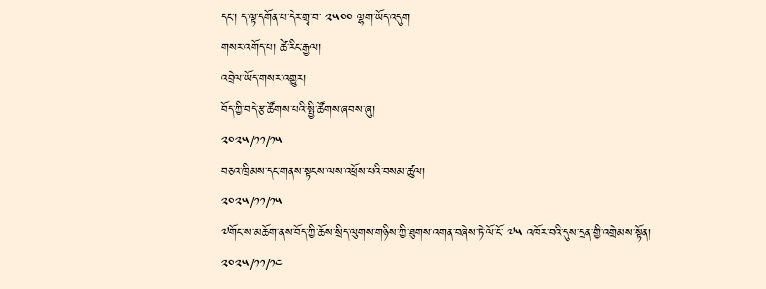དང་། ད་ལྟ་དགོན་པ་དེར་གྲྭ་བ་ ༢༥༠༠ ལྷག་ཡོད་འདུག
གསར་འགོད་པ། ཚེ་རིང་རྒྱལ།
འབྲེལ་ཡོད་གསར་འགྱུར།
བོད་ཀྱི་བདེ་རྩ་ཚོགས་པའི་སྤྱི་ཚོགས་ཞབས་ཞུ།
༢༠༢༥/༡༡/༡༥
བཅའ་ཁྲིམས་དང་གནས་སྟངས་ལས་འཕྲོས་པའི་བསམ་ཚུལ།
༢༠༢༥/༡༡/༡༥
༧གོང་ས་མཆོག་ནས་བོད་ཀྱི་ཆོས་སྲིད་ལུགས་གཉིས་ཀྱི་ཐུགས་འགན་བཞེས་ཏེ་ལོ་ངོ་ ༧༥ འཁོར་བའི་དུས་དྲན་གྱི་འགྲེམས་སྟོན།
༢༠༢༥/༡༡/༡༤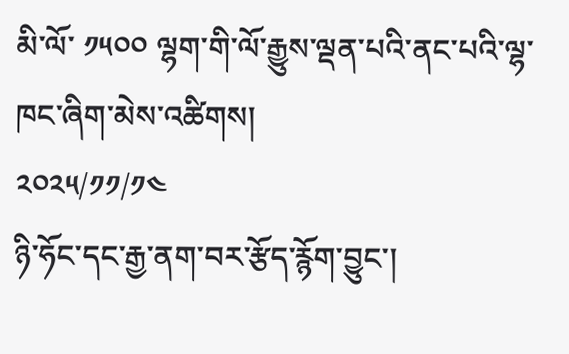མི་ལོ་ ༡༥༠༠ ལྷག་གི་ལོ་རྒྱུས་ལྡན་པའི་ནང་པའི་ལྷ་ཁང་ཞིག་མེས་འཚིགས།
༢༠༢༥/༡༡/༡༤
ཉི་ཧོང་དང་རྒྱ་ནག་བར་རྩོད་རྙོག་བྱུང་།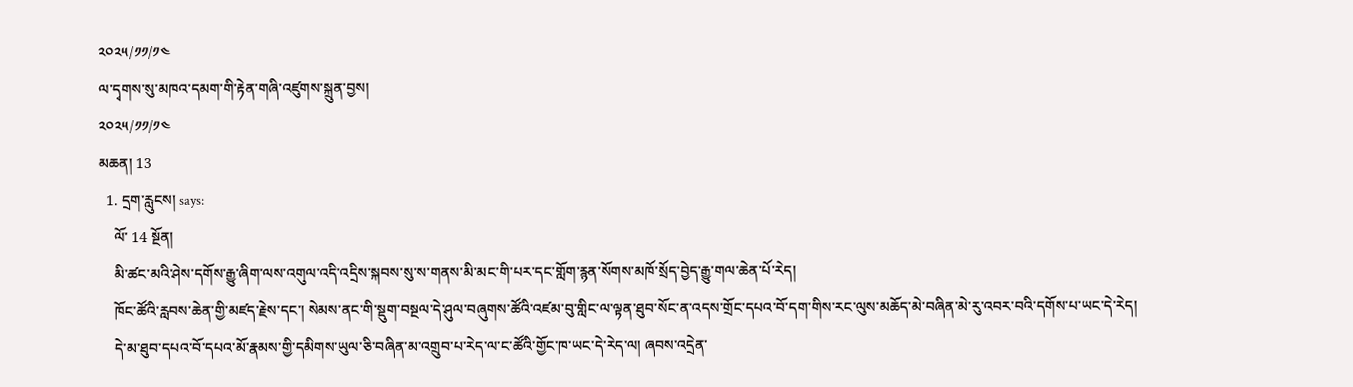༢༠༢༥/༡༡/༡༤
ལ་དྭགས་སུ་མཁའ་དམག་གི་རྟེན་གཞི་འཛུགས་སྐྲུན་བྱས།
༢༠༢༥/༡༡/༡༤
མཆན། 13
  1. དྲག་རླུངས། says:
    ལོ་ 14 སྔོན།
    མི་ཚང་མའི་ཤེས་དགོས་རྒྱུ་ཞིག་ལས་འགུལ་འདི་འདྲིས་སྐབས་སུ་ས་གནས་མི་མང་གི་པར་དང་གློག་རྙན་སོགས་མཁོ་སྲོད་བྱེད་རྒྱུ་གལ་ཆེན་པོ་རེད།
    ཁོང་ཚོའི་རླབས་ཆེན་གྱི་མཛད་རྗེས་དང་། སེམས་ནང་གི་སྡུག་བསྔལ་དེ་ཤུལ་བཞུགས་ཚོའི་འཛམ་བུ་གླིང་ལ་ལྟན་ཐུབ་སོང་ན་འདས་གྲོང་དཔའ་བོ་དག་གིས་རང་ལུས་མཆོད་མེ་བཞིན་མེ་རུ་འབར་བའི་དགོས་པ་ཡང་དེ་རེད།
    དེ་མ་ཐུབ་དཔའ་བོ་དཔའ་མོ་རྣམས་གྱི་དམིགས་ཡུལ་ཅི་བཞིན་མ་འགྲུབ་པ་རེད་ལ་ང་ཚོའི་གྱོང་ཁ་ཡང་དེ་རེད་ལ། ཞབས་འདྲེན་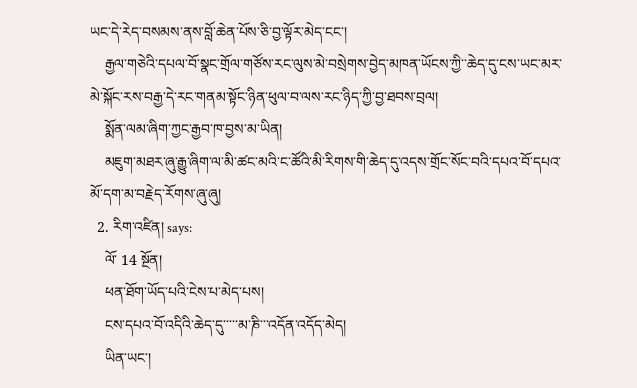ཡང་དེ་རེད་བསམས་ནས་བློ་ཆེན་པོས་ཅི་བྱ་ལྟོར་མེད་ངང་།
    རྒྱལ་གཅེའི་དཔལ་བོ་སྣང་གྲོལ་གཙོས་རང་ལུས་མེ་བསྲེགས་བྱེད་མཁན་ཡོངས་ཀྱི་་ཆེད་དུ་ངས་ཡང་མར་མེ་སྐོང་རས་བརྒྱ་དེ་རང་གནམ་སྟོང་ཉིན་ཕུལ་བ་ལས་རང་ཉིད་ཀྱི་བྱ་ཐབས་བྲལ།
    སྨོན་ལམ་ཞིག་ཀྱང་རྒྱབ་ཁ་བྱས་མ་ཡིན།
    མཇུག་མཐར་ཞུ་རྒྱུ་ཞིག་ལ་མི་ཚང་མའི་ང་ཚོའི་མི་རིགས་གི་ཆེད་དུ་འདས་གྲོང་སོང་བའི་དཔའ་བོ་དཔའ་མོ་དག་མ་བརྗེད་རོགས་ཞུ་ཞུ།
  2. རིག་འཛིན། says:
    ལོ་ 14 སྔོན།
    ཕན་ཐོག་ཡོད་པའི་ངེས་པ་མེད་པས།
    ངས་དཔའ་བོ་འདིའི་ཆེད་དུ་་་་་མ་ཎི་་་འདོན་འདོད་མེད།
    ཡིན་ཡང་།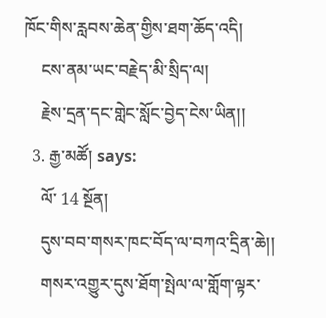ཁོང་གིས་རླབས་ཆེན་གྱིས་ཐག་ཆོད་འདི།
    ངས་ནམ་ཡང་བརྗེད་མི་སྲིད་ལ།
    རྗེས་དྲན་དང་གླེང་སློང་བྱེད་ངེས་ཡིན།།
  3. རྒྱ་མཚོ། says:
    ལོ་ 14 སྔོན།
    དུས་བབ་གསར་ཁང་བོད་ལ་བཀའ་དྲིན་ཆེ།།
    གསར་འགྱུར་དུས་ཐོག་སྤེལ་ལ་གློག་ལྟར་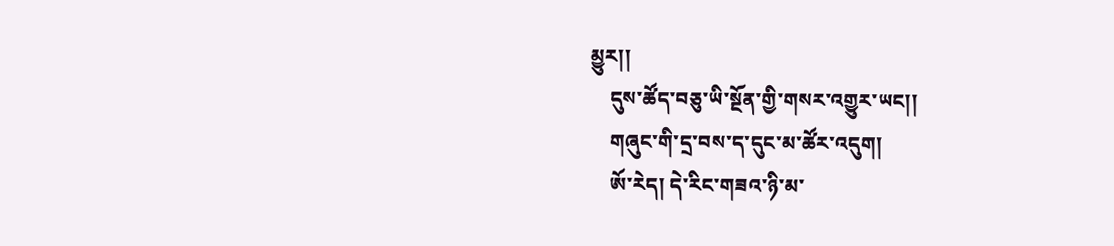མྱུར།།
    དུས་ཚོད་བཅུ་ཡི་སྔོན་གྱི་གསར་འགྱུར་ཡང།།
    གཞུང་གི་དྲ་བས་ད་དུང་མ་ཚོར་འདུག།
    ཨོ་རེད། དེ་རིང་གཟའ་ཉི་མ་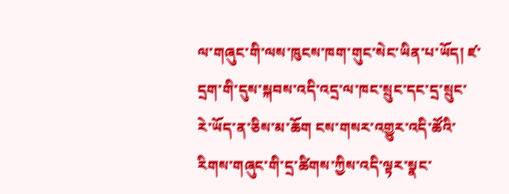ལ་གཞུང་གི་ལས་ཁུངས་ཁག་གུང་སེང་ཡིན་པ་ཡོད། ཛ་དྲག་གི་དུས་སྐབས་འདི་འདྲ་ལ་ཁང་སྲུང་དང་དྲ་སྲུང་རེ་ཡོད་ན་ཅིས་མ་ཆོག ངས་གསར་འགྱུར་འདི་ཚོའི་རིགས་གཞུང་གི་དྲ་ཚིགས་ཀྱིས་འདི་ལྟར་སྣང་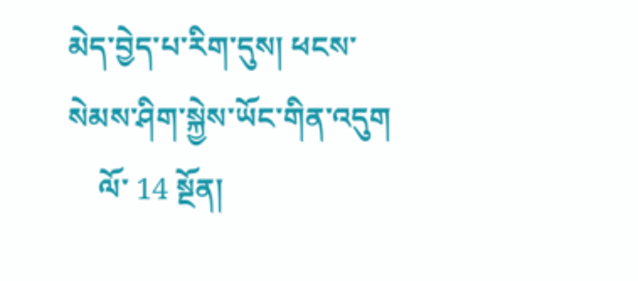མེད་བྱེད་པ་རིག་དུས། ཕངས་སེམས་ཤིག་སྐྱེས་ཡོང་གིན་འདུག
    ལོ་ 14 སྔོན།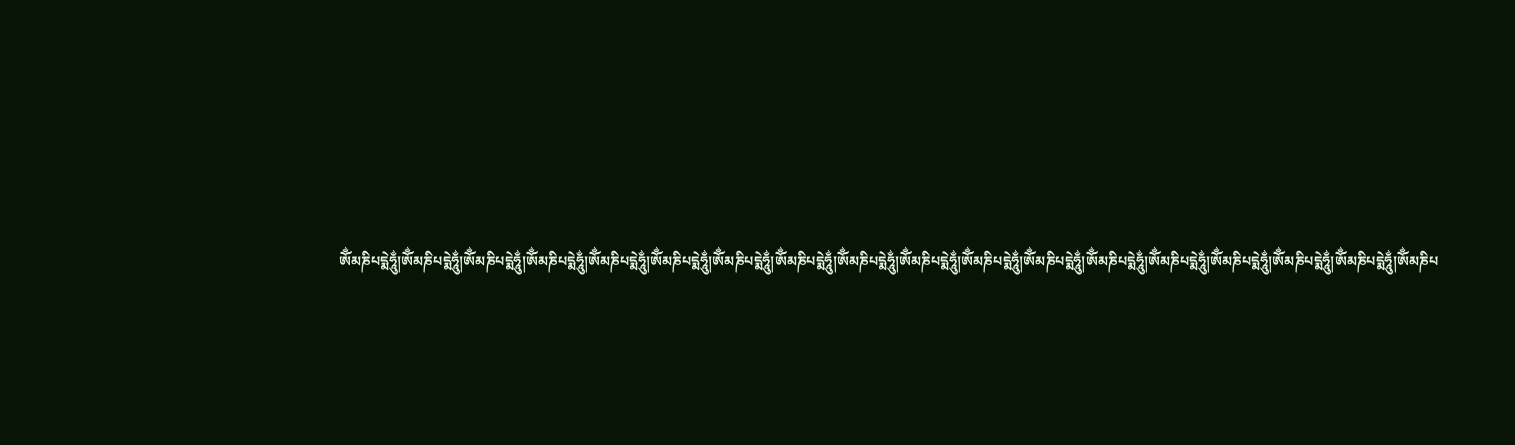ཨོྂམཎིཔདྨེཧཱུྂ།ཨོྂམཎིཔདྨེཧཱུྂ།ཨོྂམཎིཔདྨེཧཱུྂ།ཨོྂམཎིཔདྨེཧཱུྂ།ཨོྂམཎིཔདྨེཧཱུྂ།ཨོྂམཎིཔདྨེཧཱུྂ།ཨོྂམཎིཔདྨེཧཱུྂ།ཨོྂམཎིཔདྨེཧཱུྂ།ཨོྂམཎིཔདྨེཧཱུྂ།ཨོྂམཎིཔདྨེཧཱུྂ།ཨོྂམཎིཔདྨེཧཱུྂ།ཨོྂམཎིཔདྨེཧཱུྂ།ཨོྂམཎིཔདྨེཧཱུྂ།ཨོྂམཎིཔདྨེཧཱུྂ།ཨོྂམཎིཔདྨེཧཱུྂ།ཨོྂམཎིཔདྨེཧཱུྂ།ཨོྂམཎིཔདྨེཧཱུྂ།ཨོྂམཎིཔ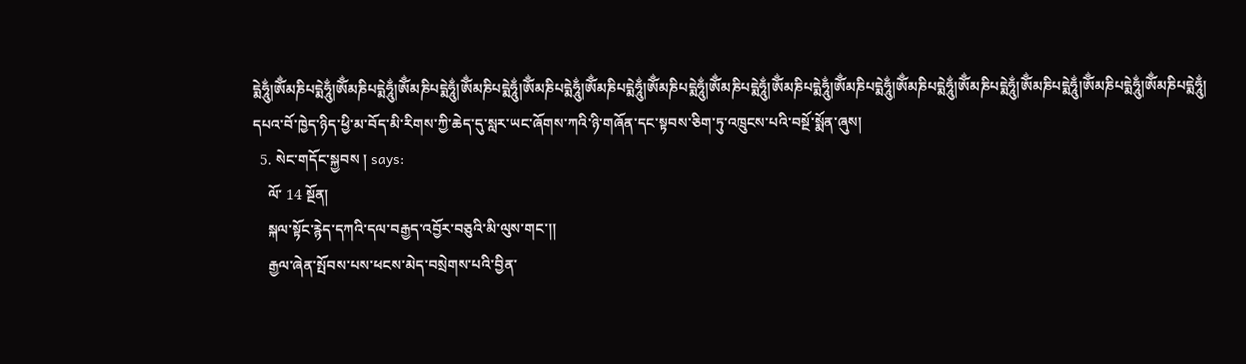དྨེཧཱུྂ།ཨོྂམཎིཔདྨེཧཱུྂ།ཨོྂམཎིཔདྨེཧཱུྂ།ཨོྂམཎིཔདྨེཧཱུྂ།ཨོྂམཎིཔདྨེཧཱུྂ།ཨོྂམཎིཔདྨེཧཱུྂ།ཨོྂམཎིཔདྨེཧཱུྂ།ཨོྂམཎིཔདྨེཧཱུྂ།ཨོྂམཎིཔདྨེཧཱུྂ།ཨོྂམཎིཔདྨེཧཱུྂ།ཨོྂམཎིཔདྨེཧཱུྂ།ཨོྂམཎིཔདྨེཧཱུྂ།ཨོྂམཎིཔདྨེཧཱུྂ།ཨོྂམཎིཔདྨེཧཱུྂ།ཨོྂམཎིཔདྨེཧཱུྂ།ཨོྂམཎིཔདྨེཧཱུྂ། དཔའ་བོ་ཁྱེད་ཉིད་ཕྱི་མ་བོད་མི་རིགས་ཀྱི་ཆེད་དུ་སླར་ཡང་ཞོགས་ཀའི་ཉི་གཞོན་དང་སྟབས་ཅིག་ཏུ་འཁྲུངས་པའི་བསྔོ་སྨོན་ཞུས།
  5. སེང་གདོང་སྐྱབས ། says:
    ལོ་ 14 སྔོན།
    སྐལ་སྟོང་རྙེད་དཀའི་དལ་བརྒྱད་འབྱོར་བཅུའི་མི་ལུས་གང་།།
    རྒྱལ་ཞེན་སྤོབས་པས་ཕངས་མེད་བསྲེགས་པའི་བྱིན་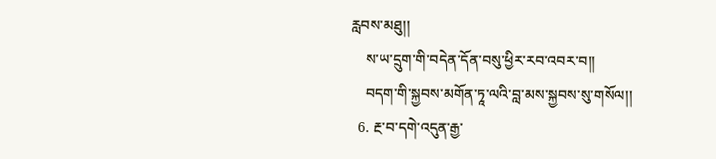རླབས་མཐུ།།
    ས་ཡ་དྲུག་གི་བདེན་དོན་བསུ་ཕྱིར་རབ་འབར་བ།།
    བདག་གི་སྐྱབས་མགོན་ཏཱ་ལའི་བླ་མས་སྐྱབས་སུ་གསོལ།།
  6. རྔ་བ་དགེ་འདུན་རྒྱ་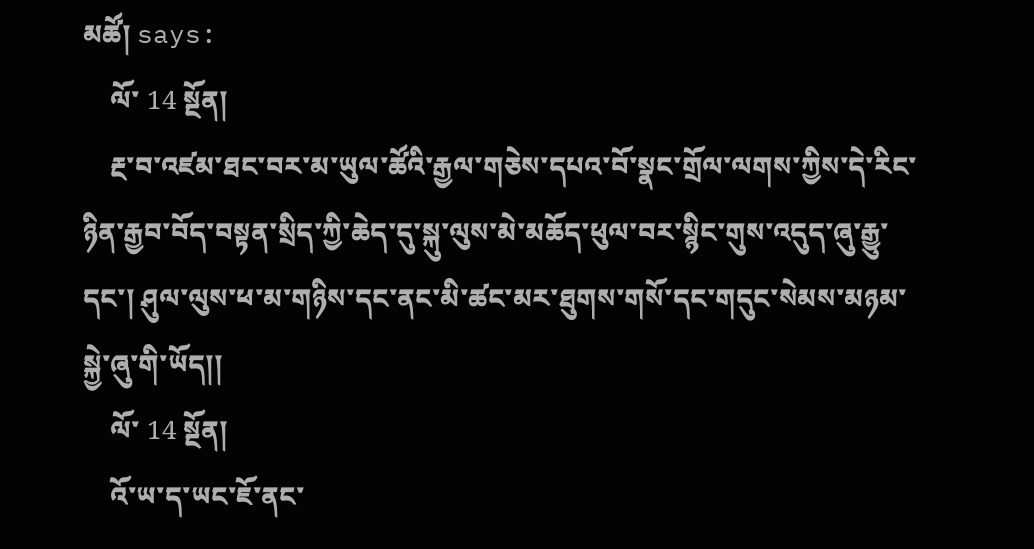མཚོ། says:
    ལོ་ 14 སྔོན།
    རྔ་བ་འཛམ་ཐང་བར་མ་ཡུལ་ཚོའི་རྒྱལ་གཅེས་དཔའ་བོ་སྣང་གྲོལ་ལགས་ཀྱིས་དེ་རིང་ཉིན་རྒྱབ་བོད་བསྟན་སྲིད་ཀྱི་ཆེད་དུ་སྐུ་ལུས་མེ་མཆོད་ཕུལ་བར་སྙིང་གུས་འདུད་ཞུ་རྒྱུ་དང་། ཤུལ་ལུས་ཕ་མ་གཉིས་དང་ནང་མི་ཚང་མར་ཐུགས་གསོ་དང་གདུང་སེམས་མཉམ་སྐྱེ་ཞུ་གི་ཡོད།།
    ལོ་ 14 སྔོན།
    འོ་ཡ་ད་ཡང་ཇོ་ནང་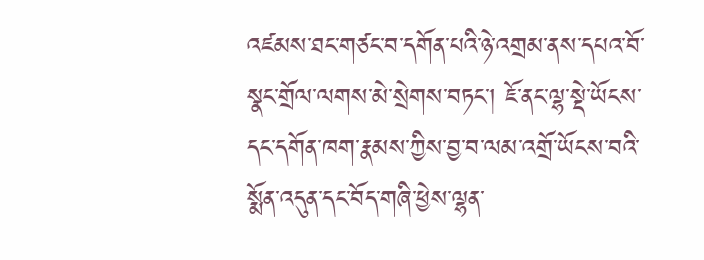འཛམས་ཐང་གཙང་བ་དགོན་པའི་ཉེ་འགྲམ་ནས་དཔའ་བོ་སྣང་གྲོལ་ལགས་མེ་སྲེགས་བཏང་། ཇོ་ནང་ལྷ་སྡེ་ཡོངས་དང་དགོན་ཁག་རྣམས་ཀྱིས་བྱ་བ་ལམ་འགྲོ་ཡོངས་བའི་སྨོན་འདུན་དང་བོད་གཞི་ཕྱེས་ལྷན་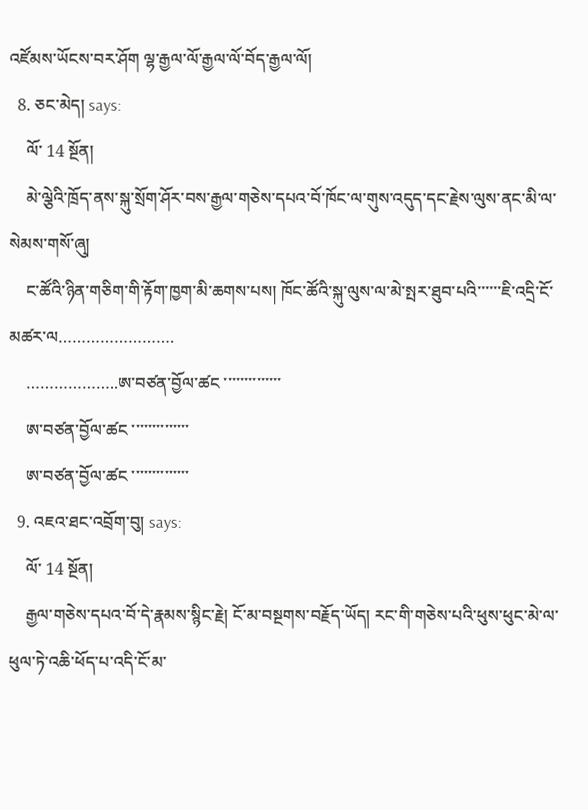འཛོམས་ཡོངས་བར་ཤོག ལྷ་རྒྱལ་ལོ་རྒྱལ་ལོ་བོད་རྒྱལ་ལོ།
  8. ཅང་མེད། says:
    ལོ་ 14 སྔོན།
    མེ་ལྕེའི་ཁྲོད་ནས་སྐུ་སྲོག་ཤོར་བས་རྒྱལ་གཅེས་དཔའ་བོ་ཁོང་ལ་གུས་འདུད་དང་རྗེས་ལུས་ནང་མི་ལ་སེམས་གསོ་ཞུ།
    ང་ཚོའི་ཉིན་གཅིག་གི་རྟོག་ཁྱག་མི་ཆགས་པས། ཁོང་ཚོའི་སྐུ་ལུས་ལ་མེ་སྤར་ཐུབ་པའི་་་་་་ཇི་འདྲི་ངོ་མཚར་ལ…………………….
    ………………..ཨ་བཙན་བྱོལ་ཚང ་་་་་་་་་་་་་་
    ཨ་བཙན་བྱོལ་ཚང ་་་་་་་་་་་་་་
    ཨ་བཙན་བྱོལ་ཚང ་་་་་་་་་་་་་་
  9. འཇའ་ཐང་འབྲོག་བུ། says:
    ལོ་ 14 སྔོན།
    རྒྱལ་གཅེས་དཔའ་བོ་དེ་རྣམས་སྙིང་རྗེ། ངོ་མ་བསྔགས་བརྗོད་ཡོད། རང་གི་གཅེས་པའི་ཕུས་ཕུང་མེ་ལ་ཕུལ་ཏེ་འཆི་ཕོད་པ་འདི་ངོ་མ་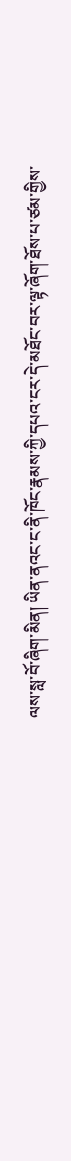ལས་སླ་བོ་ཞིག་མིན། ཡིན་ནའང་ང་ནི་ཁོང་རྣམས་ཀྱི་དཔའ་ངར་དེ་མཐོང་བར་ལྟ་ཞོག་ཐོས་པ་ཙམ་གྱིས་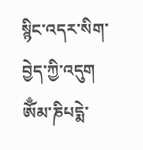སྙིང་འདར་སིག་བྱེད་ཀྱི་འདུག ཨོྃམ་ཎིཔདྨེ་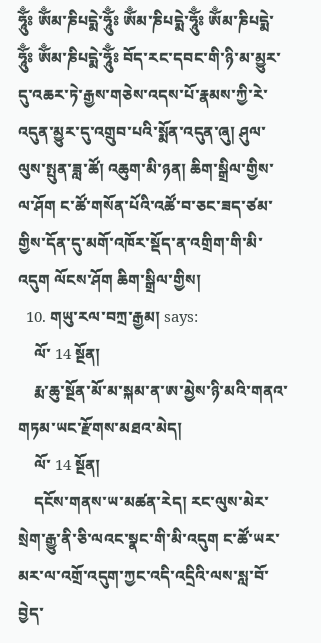ཧཱོུྃཿ ཨོྃམ་ཎིཔདྨེ་ཧཱོུྃཿ ཨོྃམ་ཎིཔདྨེ་ཧཱོུྃཿ ཨོྃམ་ཎིཔདྨེ་ཧཱོུྃཿ ཨོྃམ་ཎིཔདྨེ་ཧཱོུྃཿ བོད་རང་དབང་གི་ཉི་མ་མྱུར་དུ་འཆར་ཏེ་རྒྱས་གཅེས་འདས་པོ་རྣམས་ཀྱི་རེ་འདུན་མྱུར་དུ་འགྲུབ་པའི་སྨོན་འདུན་ཞུ། ཤུལ་ལུས་སྤུན་ཟླ་ཚོ། འཆུག་མི་ཉན། ཆིག་སྒྲིལ་གྱིས་ལ་ཤོག ང་ཚོ་གསོན་པོའི་འཚོ་བ་ཅང་ཟད་ཙམ་གྱིས་དོན་དུ་མགོ་འཁོར་སྡོད་ན་འགྲིག་གི་མི་འདུག ལོངས་ཤོག ཆིག་སྒྲིལ་གྱིས།
  10. གཡུ་རལ་བཀྲ་རྒྱམ། says:
    ལོ་ 14 སྔོན།
    རྨ་ཆུ་སྔོན་མོ་མ་སྐམ་ན་ཨ་མྱེས་ཉི་མའི་གནའ་གཏམ་ཡང་རྫོགས་མཐའ་མེད།
    ལོ་ 14 སྔོན།
    དངོས་གནས་ཡ་མཚན་རེད། རང་ལུས་མེར་སྲེག་རྒྱུ་ནི་ཅི་ལའང་སྣང་གི་མི་འདུག ང་ཚོ་ཡར་མར་ལ་འགྲོ་འདུག་ཀྱང་འདི་འདྲིའི་ལས་སླ་བོ་བྱེད་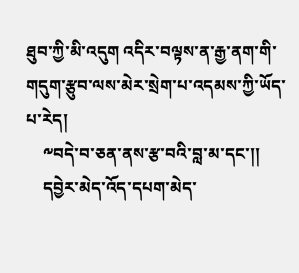ཐུབ་ཀྱི་མི་འདུག འདིར་བལྟས་ན་རྒྱ་ནག་གི་གདུག་རྩུབ་ལས་མེར་སྲེག་པ་འདམས་ཀྱི་ཡོད་པ་རེད།
    ༸བདེ་བ་ཅན་ནས་རྩ་བའི་བླ་མ་དང་།།
    དབྱེར་མེད་འོད་དཔག་མེད་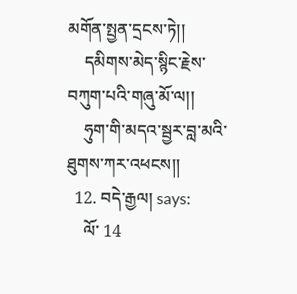མགོན་སྤྱན་དྲངས་ཏེ།།
    དམིགས་མེད་སྙིང་རྗེས་བཀུག་པའི་གཞུ་མོ་ལ།།
    ཧུག་གི་མདའ་སྦྱར་བླ་མའི་ཐུགས་ཀར་འཕངས།།
  12. བདེ་རྒྱལ། says:
    ལོ་ 14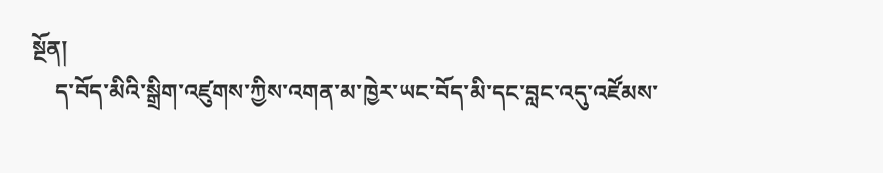སྔོན།
    ད་བོད་མིའི་སྒྲིག་འཛུགས་ཀྱིས་འགན་མ་ཁྱེར་ཡང་བོད་མི་དང་བླང་འདུ་འཛོམས་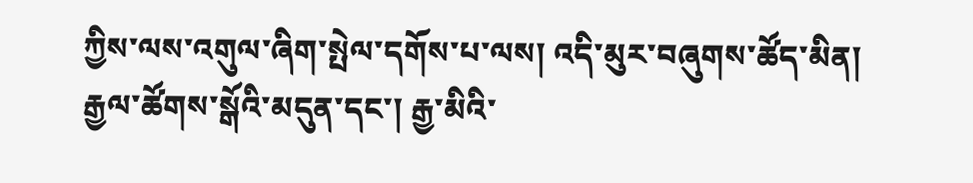ཀྱིས་ལས་འགུལ་ཞིག་སྤེལ་དགོས་པ་ལས། འདི་མུར་བཞུགས་ཚོད་མིན། རྒྱལ་ཚོགས་སྒོའི་མདུན་དང་། རྒྱ་མིའི་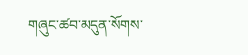གཞུང་ཚབ་མདུན་སོགས་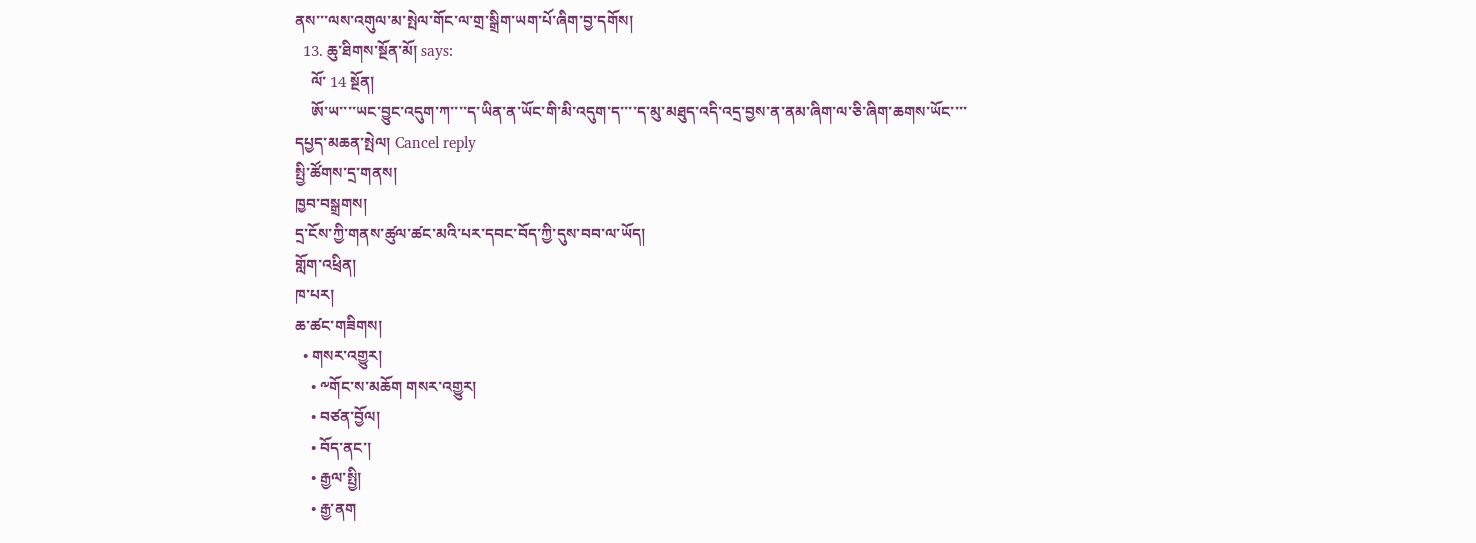ནས་་་ལས་འགུལ་མ་སྤེལ་གོང་ལ་གྲ་སྒྲིག་ཡག་པོ་ཞིག་བྱ་དགོས།
  13. ཆུ་ཐིགས་སྔོན་མོ། says:
    ལོ་ 14 སྔོན།
    ཨོ་ཡ་་་་ཡང་བྱུང་འདུག་ཀ་་་་ད་ཡིན་ན་ཡོང་གི་མི་འདུག་ད་་་་ད་མུ་མཐུད་འདི་འདྲ་བྱས་ན་ནམ་ཞིག་ལ་ཅི་ཞིག་ཆགས་ཡོང་་་་
དཔྱད་མཆན་སྤེལ། Cancel reply
སྤྱི་ཚོགས་དྲ་གནས།
ཁྱབ་བསྒྲགས།
དྲ་ངོས་ཀྱི་གནས་ཚུལ་ཚང་མའི་པར་དབང་བོད་ཀྱི་དུས་བབ་ལ་ཡོད།
གློག་འཕྲིན།
ཁ་པར།
ཆ་ཚང་གཟིགས།
  • གསར་འགྱུར།
    • ༸གོང་ས་མཆོག གསར་འགྱུར།
    • བཙན་བྱོལ།
    • བོད་ནང་།
    • རྒྱལ་སྤྱི།
    • རྒྱ་ནག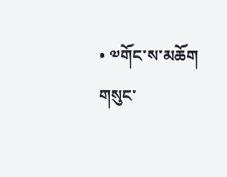• ༧གོང་ས་མཆོག གསུང་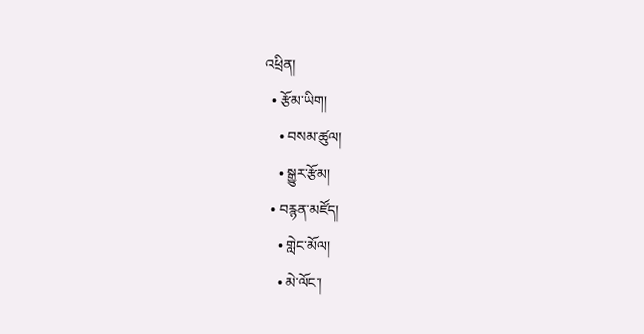འཕྲིན།
  • རྩོམ་ཡིག།
    • བསམ་ཚུལ།
    • སྒྱུར་རྩོམ།
  • བརྙན་མཛོད།
    • གླེང་མོལ།
    • མེ་ལོང་།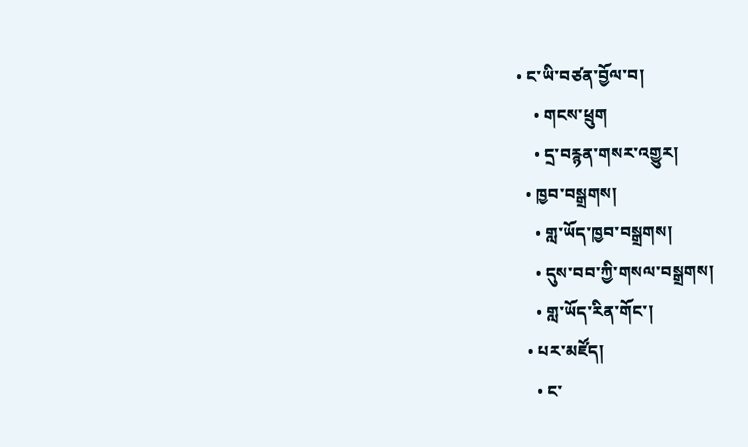• ང་ཡི་བཙན་བྱོལ་བ།
    • གངས་ཕྲུག
    • དྲ་བརྙན་གསར་འགྱུར།
  • ཁྱབ་བསྒྲགས།
    • གླ་ཡོད་ཁྱབ་བསྒྲགས།
    • དུས་བབ་ཀྱི་གསལ་བསྒྲགས།
    • གླ་ཡོད་རིན་གོང་།
  • པར་མཛོད།
    • ང་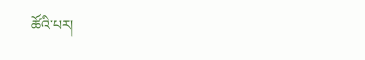ཚོའི་པར།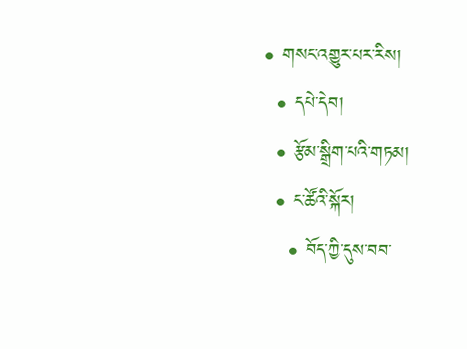• གསང་འགྱུར་པར་རིས།
  • དཔེ་དེབ།
  • རྩོམ་སྒྲིག་པའི་གཏམ།
  • ང་ཚོའི་སྐོར།
    • བོད་ཀྱི་དུས་བབ་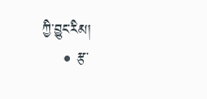ཀྱི་བྱུང་རིམ།
    • རྩ་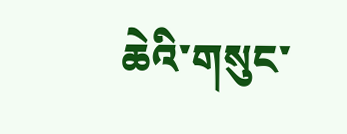ཆེའི་གསུང་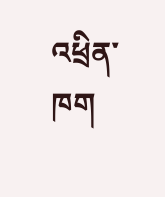འཕྲིན་ཁག